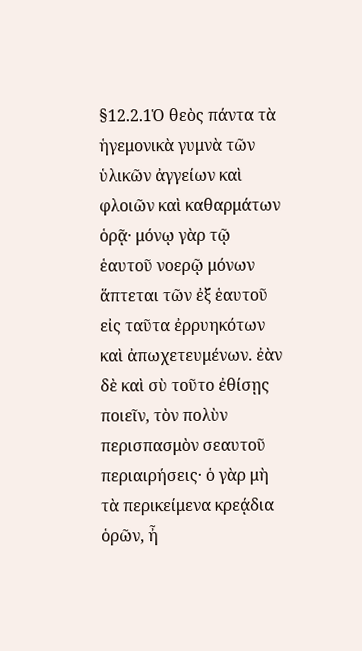§12.2.1Ὁ θεὸς πάντα τὰ ἡγεμονικὰ γυμνὰ τῶν ὑλικῶν ἀγγείων καὶ φλοιῶν καὶ καθαρμάτων ὁρᾷ· μόνῳ γὰρ τῷ ἑαυτοῦ νοερῷ μόνων ἅπτεται τῶν ἐξ ἑαυτοῦ εἰς ταῦτα ἐρρυηκότων καὶ ἀπωχετευμένων. ἐὰν δὲ καὶ σὺ τοῦτο ἐθίσῃς ποιεῖν, τὸν πολὺν περισπασμὸν σεαυτοῦ περιαιρήσεις· ὁ γὰρ μὴ τὰ περικείμενα κρεᾴδια ὁρῶν, ἦ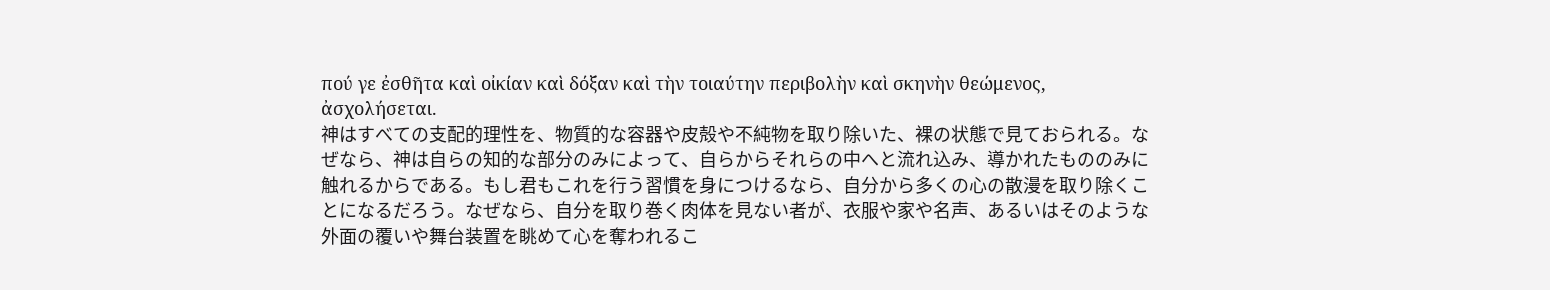πού γε ἐσθῆτα καὶ οἰκίαν καὶ δόξαν καὶ τὴν τοιαύτην περιβολὴν καὶ σκηνὴν θεώμενος, ἀσχολήσεται.
神はすべての支配的理性を、物質的な容器や皮殻や不純物を取り除いた、裸の状態で見ておられる。なぜなら、神は自らの知的な部分のみによって、自らからそれらの中へと流れ込み、導かれたもののみに触れるからである。もし君もこれを行う習慣を身につけるなら、自分から多くの心の散漫を取り除くことになるだろう。なぜなら、自分を取り巻く肉体を見ない者が、衣服や家や名声、あるいはそのような外面の覆いや舞台装置を眺めて心を奪われるこ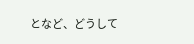となど、どうして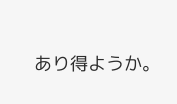あり得ようか。